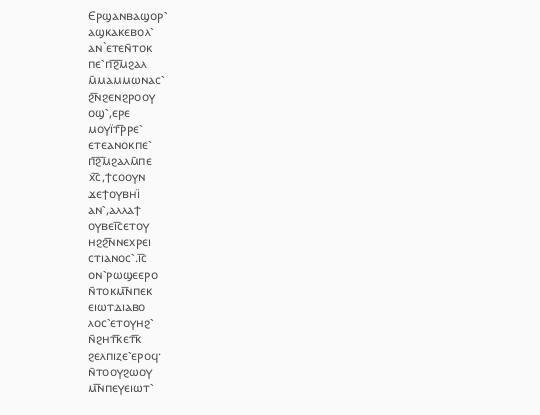Ⲉⲣϣⲁⲛⲃⲁϣⲟⲣ⳿
ⲁϣⲕⲁⲕⲉⲃⲟⲗ⳿
ⲁⲛ`ⲉⲧⲉⲛ̄ⲧⲟⲕ
ⲡⲉ⳿ⲡ︤ϩ︦ⲙ︥ϩⲁⲗ
ⲙ̄ⲙⲁⲙⲙⲱⲛⲁⲥ⳿
ϩ︤ⲛ︥ϩⲉⲛϩⲣⲟⲟⲩ
ⲟϣ⳿,ⲉⲣⲉ
ⲙⲟⲩⲓ̈ⲧ︤ⲣ︥ⲣⲉ⳿
ⲉⲧⲉⲁⲛⲟⲕⲡⲉ⳿
ⲡ︤ϩ︦ⲙ︥ϩⲁⲗⲙ̄ⲡⲉ
ⲭ︤ⲥ︥,ϯⲥⲟⲟⲩⲛ
ϫⲉϯⲟⲩⲃⲏⲓ̈
ⲁⲛ⳿,ⲁⲗⲗⲁϯ
ⲟⲩⲃⲉⲓ︤ⲥ︥ⲉⲧⲟⲩ
ⲏϩϩ︤ⲛ︥ⲛⲉⲭⲣⲉⲓ
ⲥⲧⲓⲁⲛⲟⲥ⳿.ⲓ︤ⲥ︥
ⲟⲛ⳿ⲣⲱϣⲉⲉⲣⲟ
ⲛ̄ⲧⲟⲕⲙ︤ⲛ︥ⲡⲉⲕ
ⲉⲓⲱⲧⲇⲓⲁⲃⲟ
ⲗⲟⲥ⳿ⲉⲧⲟⲩⲏϩ⳿
ⲛ̄ϩⲏⲧ︤ⲕ︥ⲉⲧ︤ⲕ︥
ϩⲉⲗⲡⲓⲍⲉ⳿ⲉⲣⲟϥ·
ⲛ̄ⲧⲟⲟⲩϩⲱⲟⲩ
ⲙ︤ⲛ︥ⲡⲉⲩⲉⲓⲱⲧ⳿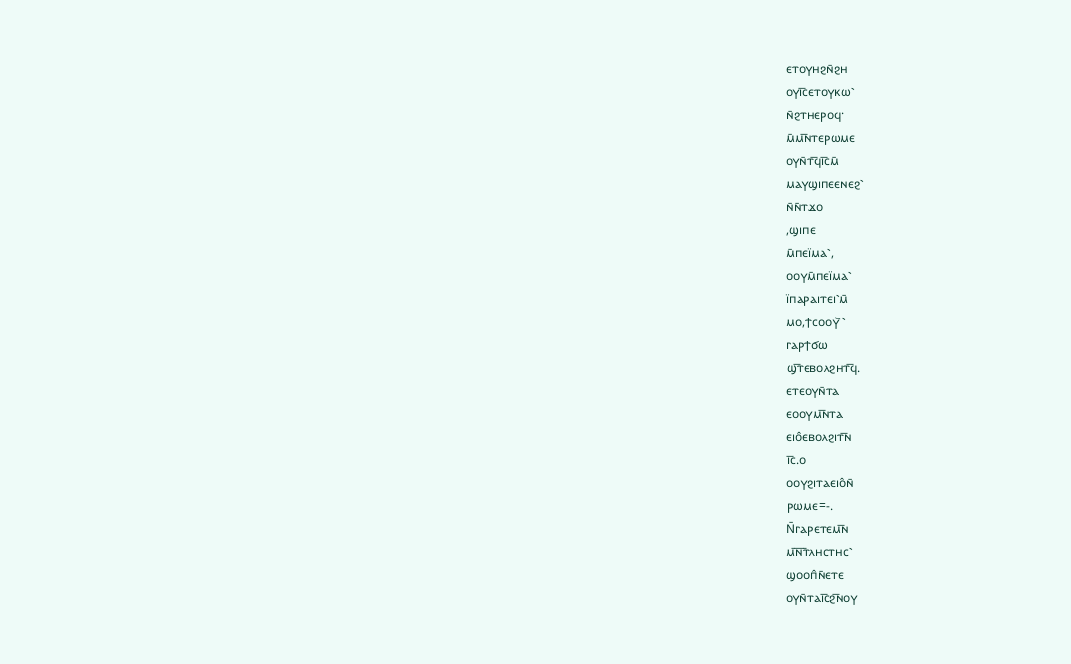ⲉⲧⲟⲩⲏϩⲛ̄ϩⲏ
ⲟⲩⲓ︤ⲥ︥ⲉⲧⲟⲩⲕⲱ⳿
ⲛ̄ϩⲧⲏⲉⲣⲟϥ·
ⲙ̄ⲙ︤ⲛ︥ⲧⲉⲣⲱⲙⲉ
ⲟⲩⲛ̄ⲧ︤ϥ︥ⲓ︤ⲥ︥ⲙ̄
ⲙⲁⲩϣⲓⲡⲉⲉⲛⲉϩ⳿
ⲛ̄ⲛ̄ⲧϫⲟ
,ϣⲓⲡⲉ
ⲙ̄ⲡⲉⲓ̈ⲙⲁ⳿,
ⲟⲟⲩⲙ̄ⲡⲉⲓ̈ⲙⲁ⳿
ⲓ̈ⲡⲁⲣⲁⲓⲧⲉⲓ⳿ⲙ̄
ⲙⲟ,ϯⲥⲟⲟⲩ⳯ ⳿
ⲅⲁⲣϯϭⲱ
ϣ︤ⲧ︥ⲉⲃⲟⲗϩⲏⲧ︤ϥ︥.
ⲉⲧⲉⲟⲩⲛ̄ⲧⲁ
ⲉⲟⲟⲩⲙ︤ⲛ︥ⲧⲁ
ⲉⲓⲟ̂ⲉⲃⲟⲗϩⲓⲧ︤ⲛ︥
ⲓ︤ⲥ︥.ⲟ
ⲟⲟⲩϩⲓⲧⲁⲉⲓⲟ̂ⲛ̄
ⲣⲱⲙⲉ=-.
Ⲛ̄ⲅⲁⲣⲉⲧⲉⲙ︤ⲛ︥
ⲙ︤ⲛ︦ⲧ︥ⲗⲏⲥⲧⲏⲥ⳿
ϣⲟⲟⲡ̂ⲛ̄ⲉⲧⲉ
ⲟⲩⲛ̄ⲧⲁⲓ︤ⲥ︥ϩ︤ⲛ︥ⲟⲩ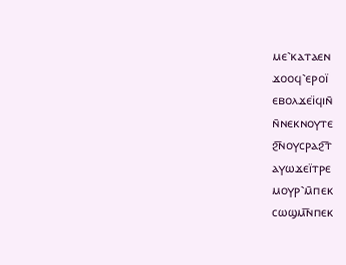ⲙⲉ⳿ⲕⲁⲧⲁⲉⲛ
ϫⲟⲟϥ⳿ⲉⲣⲟⲓ̈
ⲉⲃⲟⲗϫⲉⲓ̈ϥⲓⲛ̄
ⲛ̄ⲛⲉⲕⲛⲟⲩⲧⲉ
ϩ︤ⲛ︥ⲟⲩⲥⲣⲁϩ︤ⲧ︥
ⲁⲩⲱϫⲉⲓ̈ⲧⲣⲉ
ⲙⲟⲩⲣ⳿ⲙ̄ⲡⲉⲕ
ⲥⲱϣⲙ︤ⲛ︥ⲡⲉⲕ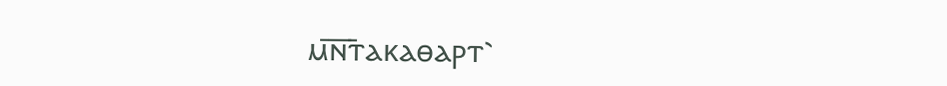ⲙ︤ⲛ︦ⲧ︥ⲁⲕⲁⲑⲁⲣⲧ⳿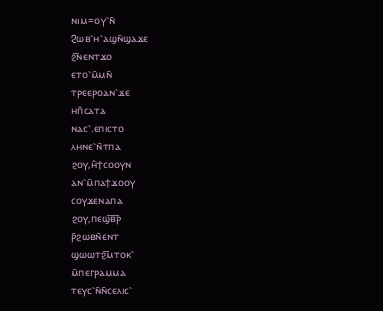ⲛⲓⲙ=ⲟⲩ⳿ⲛ̄
Ϩⲱⲃ⳿ⲏ⳿ⲁϣⲛ̄ϣⲁϫⲉ
ϩ︤ⲛ︥ⲉⲛⲧϫⲟ
ⲉⲧⲟ⳿ⲙ̄ⲙⲛ̄
ⲧⲣⲉⲉⲣⲟⲁⲛ⳿ϫⲉ
ⲏⲡ̂ⲥⲁⲧⲁ
ⲛⲁⲥ⳿.ⲉⲡⲓⲥⲧⲟ
ⲗⲏⲛⲉ⳿ⲛ̄ⲧⲡⲁ
ϩⲟⲩ,ⲏ̂ϯⲥⲟⲟⲩⲛ
ⲁⲛ⳿ⲙ̄ⲡⲁϯϫⲟⲟⲩ
ⲥⲟⲩϫⲉⲛⲁⲡⲁ
ϩⲟⲩ,ⲡⲉϣ︤ⲃ︦ⲣ︥
ⲣ̄ϩⲱⲃⲛ̄ⲉⲛⲧ
ϣⲱⲱⲧϩ︤ⲙ︥ⲧⲟⲕ⳿
ⲙ̄ⲡⲉⲅⲣⲁⲙⲙⲁ
ⲧⲉⲩⲥ⳿ⲛ̄ⲛ̄ⲥⲉⲗⲓⲥ⳿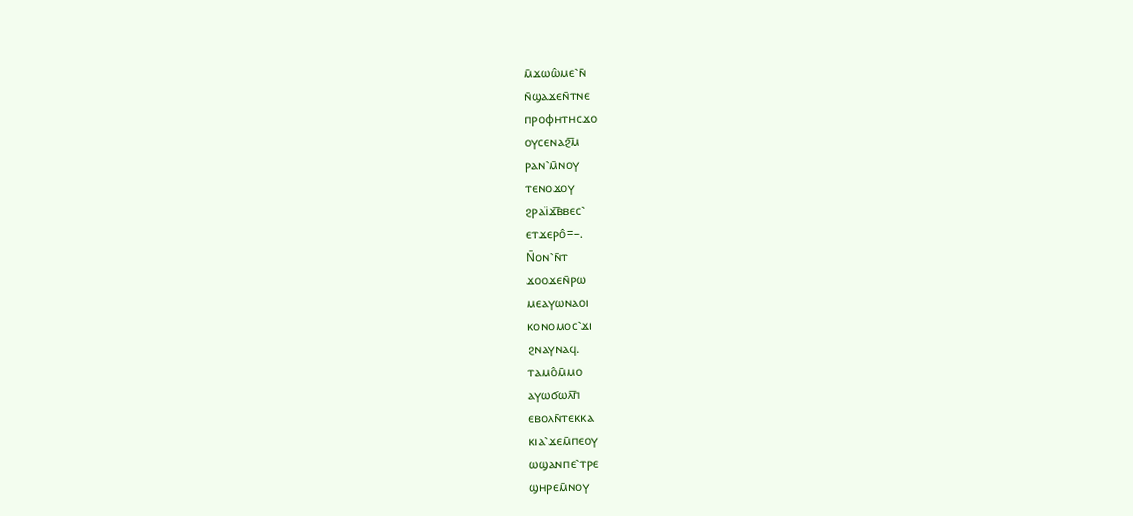ⲙ̄ϫⲱⲱ̂ⲙⲉ⳿ⲛ̄
ⲛ̄ϣⲁϫⲉⲛ̄ⲧⲛⲉ
ⲡⲣⲟⲫⲏⲧⲏⲥϫⲟ
ⲟⲩⲥⲉⲛⲁϩ︤ⲙ︥
ⲣⲁⲛ⳿ⲙ̄ⲛⲟⲩ
ⲧⲉⲛⲟϫⲟⲩ
ϩⲣⲁⲓ̈ϫ︤ⲃ︥ⲃⲉⲥ⳿
ⲉⲧϫⲉⲣⲟ̂=–.
Ⲛ̄ⲟⲛ⳿ⲛ̄ⲧ
ϫⲟⲟϫⲉⲛ̄ⲣⲱ
ⲙⲉⲁⲩⲱⲛⲁⲟⲓ
ⲕⲟⲛⲟⲙⲟⲥ⳿ϫⲓ
ϩⲛⲁⲩⲛⲁϥ.
ⲧⲁⲙⲟ̂ⲙ̄ⲙⲟ
ⲁⲩⲱϭⲱⲗ︤ⲡ︥
ⲉⲃⲟⲗⲛ̄ⲧⲉⲕⲕⲁ
ⲕⲓⲁ⳿ϫⲉⲙ̄ⲡⲉⲟⲩ
ⲱϣⲁⲛⲡⲉ⳿ⲧⲣⲉ
ϣⲏⲣⲉⲙ̄ⲛⲟⲩ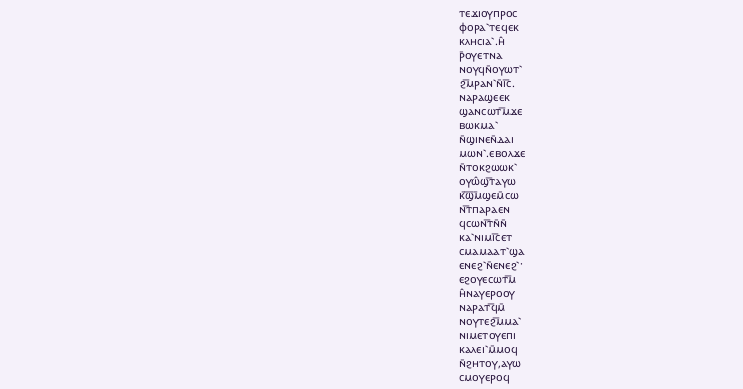ⲧⲉϫⲓⲟⲩⲡⲣⲟⲥ
ⲫⲟⲣⲁ⳿ⲧⲉϥⲉⲕ
ⲕⲗⲏⲥⲓⲁ⳿.ⲏ̂
ⲣ̄ⲟⲩⲉⲧⲛⲁ
ⲛⲟⲩϥⲛ̄ⲟⲩⲱⲧ⳿
ϩ︤ⲙ︥ⲣⲁⲛ⳿ⲛ̄ⲓ︤ⲥ︥.
ⲛⲁⲣⲁϣⲉⲉⲕ
ϣⲁⲛⲥⲱⲧ︤ⲙ︥ϫⲉ
ⲃⲱⲕⲙⲁ⳿
ⲛ̄ϣⲓⲛⲉⲛ̄ⲇⲁⲓ
ⲙⲱⲛ⳿.ⲉⲃⲟⲗϫⲉ
ⲛ̄ⲧⲟⲕϩⲱⲱⲕ⳿
ⲟⲩⲱ̂ϣ︤ⲧ︥ⲁⲩⲱ
ⲕ︤ϣ︦ⲙ︥ϣⲉⲙ̄ⲥⲱ
ⲛ︤ⲧ︥ⲡⲁⲣⲁⲉⲛ
ϥⲥⲱⲛ︤ⲧ︥ⲛ̄ⲛ̄
ⲕⲁ⳿ⲛⲓⲙⲓ︤ⲥ︥ⲉⲧ
ⲥⲙⲁⲙⲁⲁⲧ⳿ϣⲁ
ⲉⲛⲉϩ⳿ⲛ̄ⲉⲛⲉϩ⳿·
ⲉϩⲟⲩⲉⲥⲱⲧ︤ⲙ︥
ⲏ̂ⲛⲁⲩⲉⲣⲟⲟⲩ
ⲛⲁⲣⲁⲧ︤ϥ︥ⲙ̄
ⲛⲟⲩⲧⲉϩ︤ⲙ︥ⲙⲁ⳿
ⲛⲓⲙⲉⲧⲟⲩⲉⲡⲓ
ⲕⲁⲗⲉⲓ⳿ⲙ̄ⲙⲟϥ
ⲛ̄ϩⲏⲧⲟⲩ,ⲁⲩⲱ
ⲥⲙⲟⲩⲉⲣⲟϥ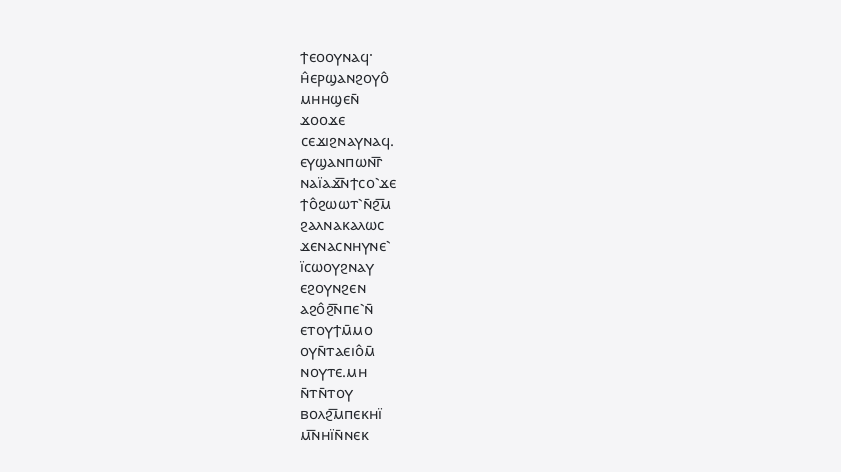ϯⲉⲟⲟⲩⲛⲁϥ·
ⲏ̂ⲉⲣϣⲁⲛϩⲟⲩⲟ̂
ⲙⲏⲏϣⲉⲛ̄
ϫⲟⲟϫⲉ
ⲥⲉϫⲓϩⲛⲁⲩⲛⲁϥ.
ⲉⲩϣⲁⲛⲡⲱⲛ︤ⲅ︥
ⲛⲁⲓ̈ⲁϫ︤ⲛ︥ϯⲥⲟ⳿ϫⲉ
ϯⲟ̂ϩⲱⲱⲧ⳿ⲛ̄ϩ︤ⲙ︥
ϩⲁⲗⲛⲁⲕⲁⲗⲱⲥ
ϫⲉⲛⲁⲥⲛⲏⲩⲛⲉ⳿
ⲓ̈ⲥⲱⲟⲩϩⲛⲁⲩ
ⲉϩⲟⲩⲛϩⲉⲛ
ⲁϩⲟ̂ϩ︤ⲛ︥ⲡⲉ⳿ⲛ̄
ⲉⲧⲟⲩϯⲙ̄ⲙⲟ
ⲟⲩⲛ̄ⲧⲁⲉⲓⲟ̂ⲙ̄
ⲛⲟⲩⲧⲉ.ⲙⲏ
ⲛ̄ⲧⲛ̄ⲧⲟⲩ
ⲃⲟⲗϩ︤ⲙ︥ⲡⲉⲕⲏⲓ̈
ⲙ︤ⲛ︥ⲏⲓ̈ⲛ̄ⲛⲉⲕ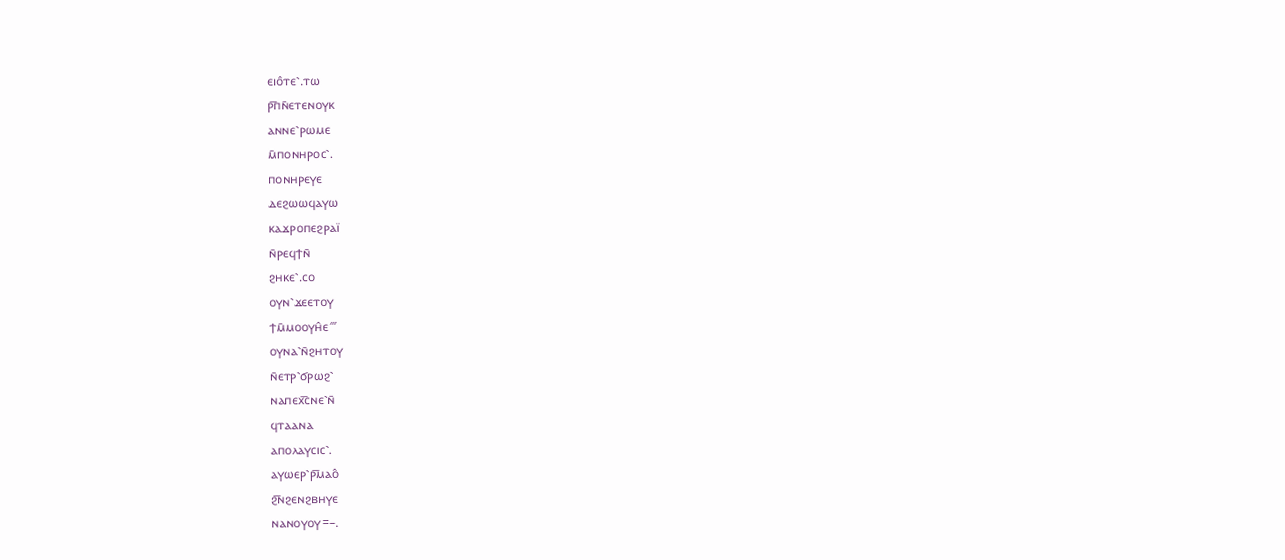ⲉⲓⲟ̂ⲧⲉ⳿.ⲧⲱ
ⲣ︤ⲡ︥ⲛ̄ⲉⲧⲉⲛⲟⲩⲕ
ⲁⲛⲛⲉ⳿ⲣⲱⲙⲉ
ⲙ̄ⲡⲟⲛⲏⲣⲟⲥ⳿.
ⲡⲟⲛⲏⲣⲉⲩⲉ
ⲇⲉϩⲱⲱϥⲁⲩⲱ
ⲕⲁϫⲣⲟⲡⲉϩⲣⲁⲓ̈
ⲛ̄ⲣⲉϥϯⲛ̄
ϩⲏⲕⲉ⳿.ⲥⲟ
ⲟⲩⲛ⳿ϫⲉⲉⲧⲟⲩ
ϯⲙ̄ⲙⲟⲟⲩⲏ̂ⲉ‴
ⲟⲩⲛⲁ⳿ⲛ̄ϩⲏⲧⲟⲩ
ⲛ̄ⲉⲧⲣ⳿ϭⲣⲱϩ⳿
ⲛⲁⲡⲉⲭ︤ⲥ︥ⲛⲉ⳿ⲛ̄
ϥⲧⲁⲁⲛⲁ
ⲁⲡⲟⲗⲁⲩⲥⲓⲥ⳿.
ⲁⲩⲱⲉⲣ⳿ⲣ︤ⲙ︥ⲁⲟ̂
ϩ︤ⲛ︥ϩⲉⲛϩⲃⲏⲩⲉ
ⲛⲁⲛⲟⲩⲟⲩ=–.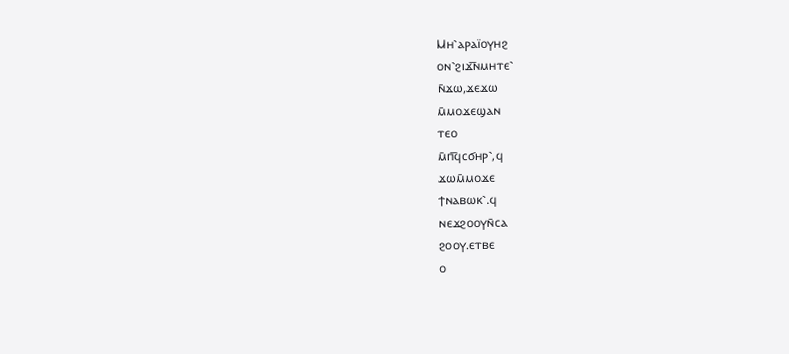Ⲙⲏ⳿ⲁⲣⲁⲓ̈ⲟⲩⲏϩ
ⲟⲛ⳿ϩⲓϫ︤ⲛ︥ⲙⲏⲧⲉ⳿
ⲛ̄ϫⲱ,ϫⲉϫⲱ
ⲙ̄ⲙⲟϫⲉϣⲁⲛ
ⲧⲉⲟ
ⲙ̄ⲡ︤ϥ︥ⲥϭⲏⲣ⳿,ϥ
ϫⲱⲙ̄ⲙⲟϫⲉ
ϯⲛⲁⲃⲱⲕ⳿.ϥ
ⲛⲉϫϩⲟⲟⲩⲛ̄ⲥⲁ
ϩⲟⲟⲩ.ⲉⲧⲃⲉ
ⲟ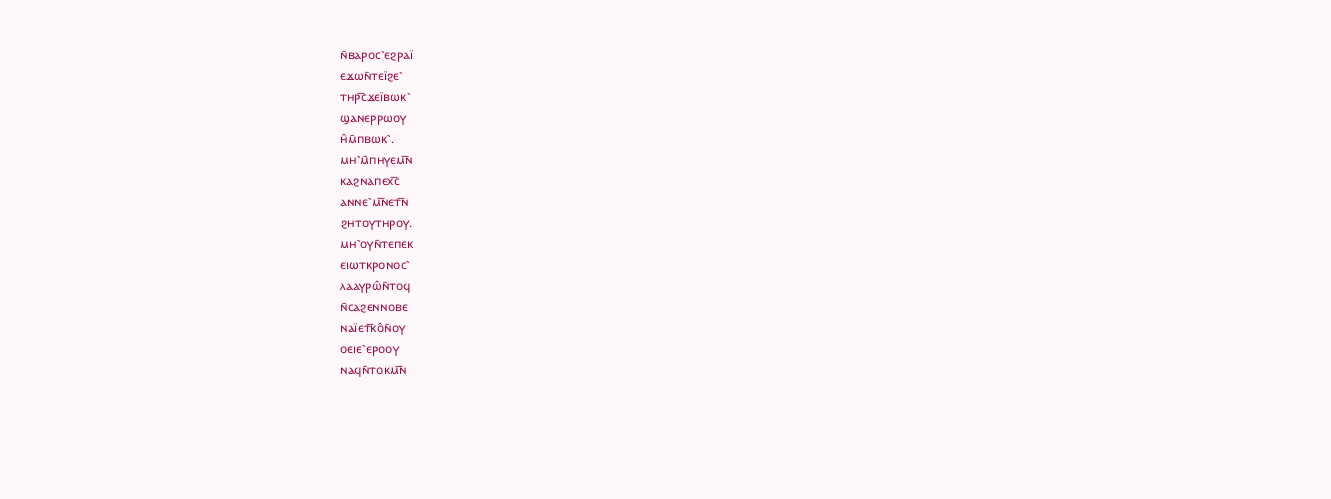ⲛ̄ⲃⲁⲣⲟⲥ⳿ⲉϩⲣⲁⲓ̈
ⲉϫⲱⲛ̄ⲧⲉⲓ̈ϩⲉ⳿
ⲧⲏⲣ︤ⲥ︥ϫⲉⲓ̈ⲃⲱⲕ⳿
ϣⲁⲛⲉⲣⲣⲱⲟⲩ
ⲏ̂ⲙ̄ⲡⲃⲱⲕ⳿.
ⲙⲏ⳿ⲙ̄ⲡⲏⲩⲉⲙ︤ⲛ︥
ⲕⲁϩⲛⲁⲡⲉⲭ︤ⲥ︥
ⲁⲛⲛⲉ⳿ⲙ︤ⲛ︥ⲉⲧ︤ⲛ︥
ϩⲏⲧⲟⲩⲧⲏⲣⲟⲩ.
ⲙⲏ⳿ⲟⲩⲛ̄ⲧⲉⲡⲉⲕ
ⲉⲓⲱⲧⲕⲣⲟⲛⲟⲥ⳿
ⲗⲁⲁⲩⲣⲱ̂ⲛ̄ⲧⲟϥ
ⲛ̄ⲥⲁϩⲉⲛⲛⲟⲃⲉ
ⲛⲁⲓ̈ⲉⲧ︤ⲕ︥ⲟ̂ⲛ̄ⲟⲩ
ⲟⲉⲓⲉ⳿ⲉⲣⲟⲟⲩ
ⲛⲁϥⲛ̄ⲧⲟⲕⲙ︤ⲛ︥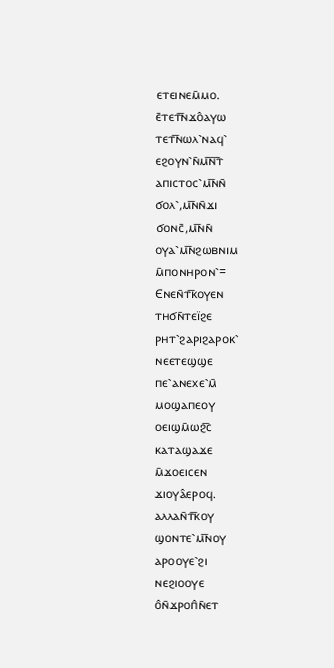ⲉⲧⲉⲓⲛⲉⲙ̄ⲙⲟ.
ⲉ̄ⲧⲉⲧ︤ⲛ︥ϫⲟ̂ⲁⲩⲱ
ⲧⲉⲧ︤ⲛ︥ⲱⲗ⳿ⲛⲁϥ⳿
ⲉϩⲟⲩⲛ⳿ⲛ̄ⲙ︤ⲛ︦ⲧ︥
ⲁⲡⲓⲥⲧⲟⲥ⳿ⲙ︤ⲛ︥ⲛ̄
ϭⲟⲗ⳿,ⲙ︤ⲛ︥ⲛ̄ϫⲓ
ϭⲟⲛⲥ̄,ⲙ︤ⲛ︥ⲛ̄
ⲟⲩⲁ⳿ⲙ︤ⲛ︥ϩⲱⲃⲛⲓⲙ
ⲙ̄ⲡⲟⲛⲏⲣⲟⲛ⳿=
Ⲉⲛⲉⲛ̄ⲧ︤ⲕ︥ⲟⲩⲉⲛ
ⲧⲏϭⲛ̄ⲧⲉⲓ̈ϩⲉ
ⲣⲏⲧ⳿ϩⲁⲣⲓϩⲁⲣⲟⲕ⳿
ⲛⲉⲉⲧⲉϣϣⲉ
ⲡⲉ⳿ⲁⲛⲉⲭⲉ⳿ⲙ̄
ⲙⲟϣⲁⲡⲉⲟⲩ
ⲟⲉⲓϣⲙ̄ⲱϩ︤ⲥ︥
ⲕⲁⲧⲁϣⲁϫⲉ
ⲙ̄ϫⲟⲉⲓⲥⲉⲛ
ϫⲓⲟⲩⲁ̂ⲉⲣⲟϥ.
ⲁⲗⲗⲁⲛ̄ⲧ︤ⲕ︥ⲟⲩ
ϣⲟⲛⲧⲉ⳿ⲙ︤ⲛ︥ⲟⲩ
ⲁⲣⲟⲟⲩⲉ⳿ϩⲓ
ⲛⲉϩⲓⲟⲟⲩⲉ
ⲟ̂ⲛ̄ϫⲣⲟⲡ̂ⲛ̄ⲉⲧ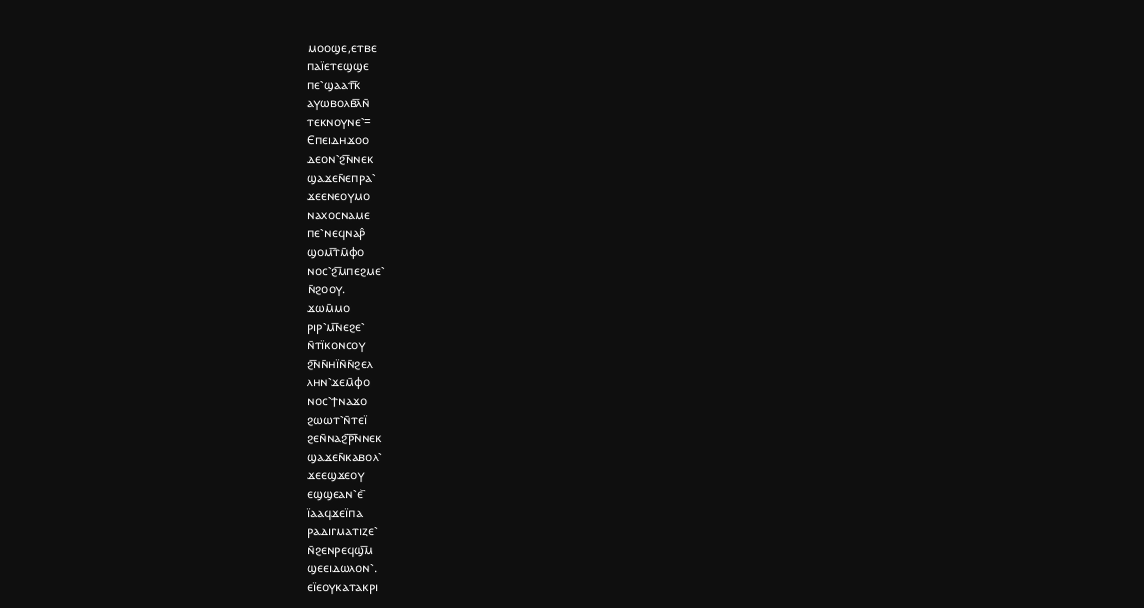ⲙⲟⲟϣⲉ,ⲉⲧⲃⲉ
ⲡⲁⲓ̈ⲉⲧⲉϣϣⲉ
ⲡⲉ⳿ϣⲁⲁⲧ︤ⲕ︥
ⲁⲩⲱⲃⲟⲗⲃ︤ⲗ︥ⲛ̄
ⲧⲉⲕⲛⲟⲩⲛⲉ⳿=
Ⲉⲡⲉⲓⲇⲏϫⲟⲟ
ⲇⲉⲟⲛ⳿ϩ︤ⲛ︥ⲛⲉⲕ
ϣⲁϫⲉⲛ̄ⲉⲡⲣⲁ⳿
ϫⲉⲉⲛⲉⲟⲩⲙⲟ
ⲛⲁⲭⲟⲥⲛⲁⲙⲉ
ⲡⲉ⳿ⲛⲉϥⲛⲁⲣ̂
ϣⲟⲙ︤ⲧ︥ⲙ̄ⲫⲟ
ⲛⲟⲥ⳿ϩ︤ⲙ︥ⲡⲉϩⲙⲉ⳿
ⲛ̄ϩⲟⲟⲩ.
ϫⲱⲙ̄ⲙⲟ
ⲣⲓⲣ⳿ⲙ︤ⲛ︥ⲉϩⲉ⳿
ⲛ̄ⲧⲓ̈ⲕⲟⲛⲥⲟⲩ
ϩ︤ⲛ︥ⲛ̄ⲏⲓ̈ⲛ̄ⲛ̄ϩⲉⲗ
ⲗⲏⲛ⳿ϫⲉⲙ̄ⲫⲟ
ⲛⲟⲥ⳿ϯⲛⲁϫⲟ
ϩⲱⲱⲧ⳿ⲛ̄ⲧⲉⲓ̈
ϩⲉⲛ̄ⲛⲁϩ︤ⲣ︦ⲛ︥ⲛⲉⲕ
ϣⲁϫⲉⲛ̄ⲕⲁⲃⲟⲗ⳿
ϫⲉⲉϣϫⲉⲟⲩ
ⲉϣϣⲉⲁⲛ⳿ⲉ⳯
ⲓ̈ⲁⲁϥϫⲉⲓ̈ⲡⲁ
ⲣⲁⲇⲓⲅⲙⲁⲧⲓⲍⲉ⳿
ⲛ̄ϩⲉⲛⲣⲉϥϣ︤ⲙ︥
ϣⲉⲉⲓⲇⲱⲗⲟⲛ⳿.
ⲉⲓ̈ⲉⲟⲩⲕⲁⲧⲁⲕⲣⲓ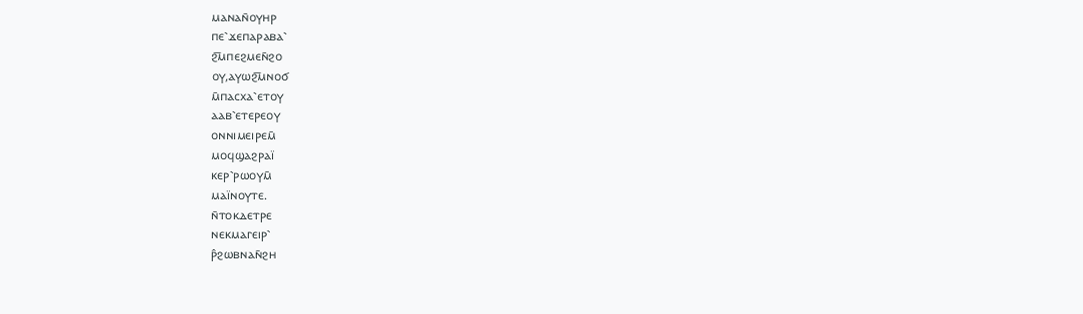ⲙⲁⲛⲁⲛ̄ⲟⲩⲏⲣ
ⲡⲉ⳿ϫⲉⲡⲁⲣⲁⲃⲁ⳿
ϩ︤ⲙ︥ⲡⲉϩⲙⲉⲛ̄ϩⲟ
ⲟⲩ,ⲁⲩⲱϩ︤ⲙ︥ⲛⲟϭ
ⲙ̄ⲡⲁⲥⲭⲁ⳿ⲉⲧⲟⲩ
ⲁⲁⲃ⳿ⲉⲧⲉⲣⲉⲟⲩ
ⲟⲛⲛⲓⲙⲉⲓⲣⲉⲙ̄
ⲙⲟϥϣⲁϩⲣⲁⲓ̈
ⲕⲉⲣ⳿ⲣⲱⲟⲩⲙ̄
ⲙⲁⲓ̈ⲛⲟⲩⲧⲉ.
ⲛ̄ⲧⲟⲕⲇⲉⲧⲣⲉ
ⲛⲉⲕⲙⲁⲅⲉⲓⲣ⳿
ⲣ̂ϩⲱⲃⲛⲁⲛ̄ϩⲏ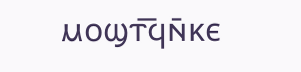ⲙⲟϣⲧ︤ϥ︥ⲛ̄ⲕⲉ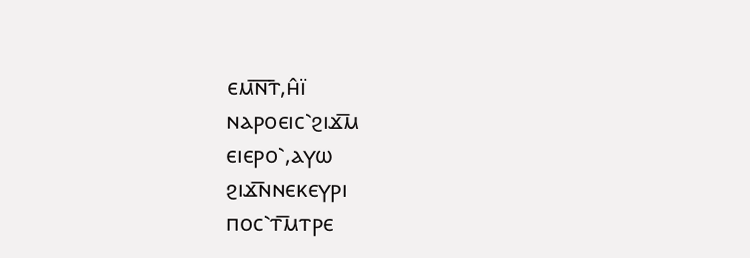ⲉⲙ︤ⲛ︦ⲧ︥,ⲏ̂ⲓ̈
ⲛⲁⲣⲟⲉⲓⲥ⳿ϩⲓϫ︤ⲙ︥
ⲉⲓⲉⲣⲟ⳿,ⲁⲩⲱ
ϩⲓϫ︤ⲛ︥ⲛⲉⲕⲉⲩⲣⲓ
ⲡⲟⲥ⳿ⲧ︤ⲙ︥ⲧⲣⲉ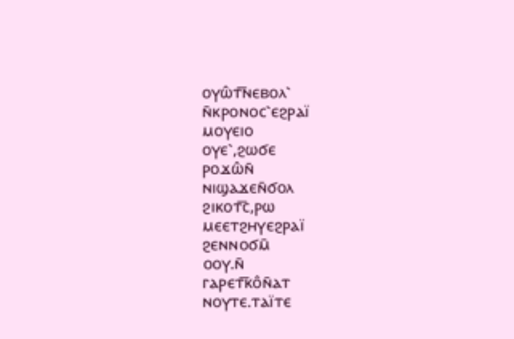ⲟⲩⲱ̂ⲧ︤ⲛ︥ⲉⲃⲟⲗ⳿
ⲛ̄ⲕⲣⲟⲛⲟⲥ⳿ⲉϩⲣⲁⲓ̈
ⲙⲟⲩⲉⲓⲟ
ⲟⲩⲉ⳿,ϩⲱϭⲉ
ⲣⲟϫⲱ̂ⲛ̄
ⲛⲓϣⲁϫⲉⲛ̄ϭⲟⲗ
ϩⲓⲕⲟⲧ︤ⲥ︥,ⲣⲱ
ⲙⲉⲉⲧϩⲏⲩⲉϩⲣⲁⲓ̈
ϩⲉⲛⲛⲟϭⲙ̄
ⲟⲟⲩ.ⲛ̄
ⲅⲁⲣⲉⲧ︤ⲕ︥ⲟ̂ⲛ̄ⲁⲧ
ⲛⲟⲩⲧⲉ.ⲧⲁⲓ̈ⲧⲉ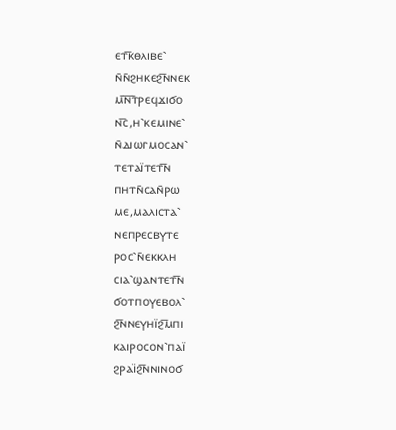ⲉⲧ︤ⲕ︥ⲑⲗⲓⲃⲉ⳿
ⲛ̄ⲛ̄ϩⲏⲕⲉϩ︤ⲛ︥ⲛⲉⲕ
ⲙ︤ⲛ︦ⲧ︥ⲣⲉϥϫⲓϭⲟ
ⲛ︤ⲥ︥,ⲏ⳿ⲕⲉⲙⲓⲛⲉ⳿
ⲛ̄ⲇⲓⲱⲅⲙⲟⲥⲁⲛ⳿
ⲧⲉⲧⲁⲓ̈ⲧⲉⲧ︤ⲛ︥
ⲡⲏⲧⲛ̄ⲥⲁⲛ̄ⲣⲱ
ⲙⲉ,ⲙⲁⲗⲓⲥⲧⲁ⳿
ⲛⲉⲡⲣⲉⲥⲃⲩⲧⲉ
ⲣⲟⲥ⳿ⲛ̄ⲉⲕⲕⲗⲏ
ⲥⲓⲁ⳿ϣⲁⲛⲧⲉⲧ︤ⲛ︥
ϭⲟⲧⲡⲟⲩⲉⲃⲟⲗ⳿
ϩ︤ⲛ︥ⲛⲉⲩⲏⲓ̈ϩ︤ⲙ︥ⲡⲓ
ⲕⲁⲓⲣⲟⲥⲟⲛ⳿ⲡⲁⲓ̈
ϩⲣⲁⲓ̈ϩ︤ⲛ︥ⲛⲓⲛⲟϭ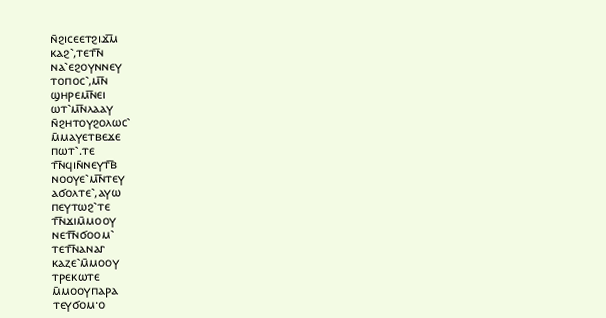ⲛ̄ϩⲓⲥⲉⲉⲧϩⲓϫ︤ⲙ︥
ⲕⲁϩ⳿,ⲧⲉⲧ︤ⲛ︥
ⲛⲁ⳿ⲉϩⲟⲩⲛⲛⲉⲩ
ⲧⲟⲡⲟⲥ⳿,ⲙ︤ⲛ︥
ϣⲏⲣⲉⲙ︤ⲛ︥ⲉⲓ
ⲱⲧ⳿ⲙ︤ⲛ︥ⲗⲁⲁⲩ
ⲛ̄ϩⲏⲧⲟⲩϩⲟⲗⲱⲥ⳿
ⲙ̄ⲙⲁⲩⲉⲧⲃⲉϫⲉ
ⲡⲱⲧ⳿.ⲧⲉ
ⲧ︤ⲛ︥ϥⲓⲛ̄ⲛⲉⲩⲧ︤ⲃ︥
ⲛⲟⲟⲩⲉ⳿ⲙ︤ⲛ︥ⲧⲉⲩ
ⲁϭⲟⲗⲧⲉ⳿,ⲁⲩⲱ
ⲡⲉⲩⲧⲱϩ⳿ⲧⲉ
ⲧ︤ⲛ︥ϫⲓⲙ̄ⲙⲟⲟⲩ
ⲛⲉⲧ︤ⲛ︥ϭⲟⲟⲙ⳿
ⲧⲉⲧ︤ⲛ︥ⲁⲛⲁⲅ
ⲕⲁⲍⲉ⳿ⲙ̄ⲙⲟⲟⲩ
ⲧⲣⲉⲕⲱⲧⲉ
ⲙ̄ⲙⲟⲟⲩⲡⲁⲣⲁ
ⲧⲉⲩϭⲟⲙ·ⲟ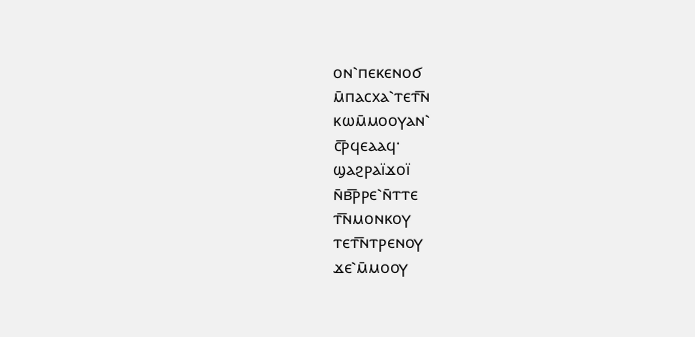ⲟⲛ⳿ⲡⲉⲕⲉⲛⲟϭ
ⲙ̄ⲡⲁⲥⲭⲁ⳿ⲧⲉⲧ︤ⲛ︥
ⲕⲱⲙ̄ⲙⲟⲟⲩⲁⲛ⳿
ⲥ︤ⲣ︥ϥⲉⲁⲁϥ·
ϣⲁϩⲣⲁⲓ̈ϫⲟⲓ̈
ⲛ̄ⲃ︤ⲣ︥ⲣⲉ⳿ⲛ̄ⲧⲧⲉ
ⲧ︤ⲛ︥ⲙⲟⲛⲕⲟⲩ
ⲧⲉⲧ︤ⲛ︥ⲧⲣⲉⲛⲟⲩ
ϫⲉ⳿ⲙ̄ⲙⲟⲟⲩ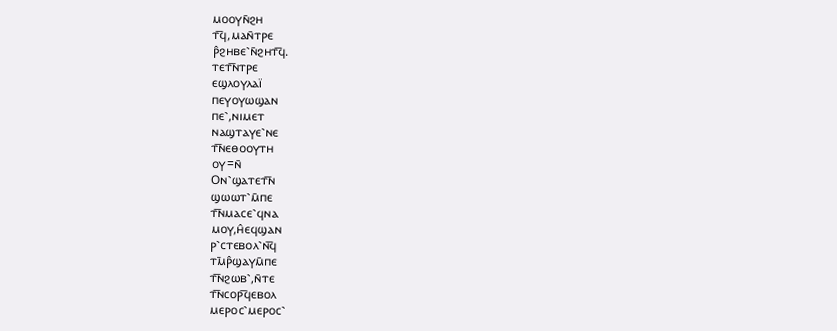ⲙⲟⲟⲩⲛ̄ϩⲏ
ⲧ︤ϥ︥,ⲙⲁⲛ̄ⲧⲣⲉ
ⲣ̂ϩⲏⲃⲉ⳿ⲛ̄ϩⲏⲧ︤ϥ︥.
ⲧⲉⲧ︤ⲛ︥ⲧⲣⲉ
ⲉϣⲗⲟⲩⲗⲁⲓ̈
ⲡⲉⲩⲟⲩⲱϣⲁⲛ
ⲡⲉ⳿,ⲛⲓⲙⲉⲧ
ⲛⲁϣⲧⲁⲩⲉ⳿ⲛⲉ
ⲧ︤ⲛ︥ⲉⲑⲟⲟⲩⲧⲏ
ⲟⲩ=ⲛ̄
Ⲟⲛ⳿ϣⲁⲧⲉⲧ︤ⲛ︥
ϣⲱⲱⲧ⳿ⲙ̄ⲡⲉ
ⲧ︤ⲛ︥ⲙⲁⲥⲉ⳿ϥⲛⲁ
ⲙⲟⲩ,ⲏ̂ⲉϥϣⲁⲛ
ⲣ⳿ⲥⲧⲉⲃⲟⲗ⳿ⲛ︤ϥ︥
ⲧⲙ︥ⲣ̂ϣⲁⲩⲙ̄ⲡⲉ
ⲧ︤ⲛ︥ϩⲱⲃ⳿,ⲛ̄ⲧⲉ
ⲧ︤ⲛ︥ⲥⲟⲣ︤ϥ︥ⲉⲃⲟⲗ
ⲙⲉⲣⲟⲥ⳿ⲙⲉⲣⲟⲥ⳿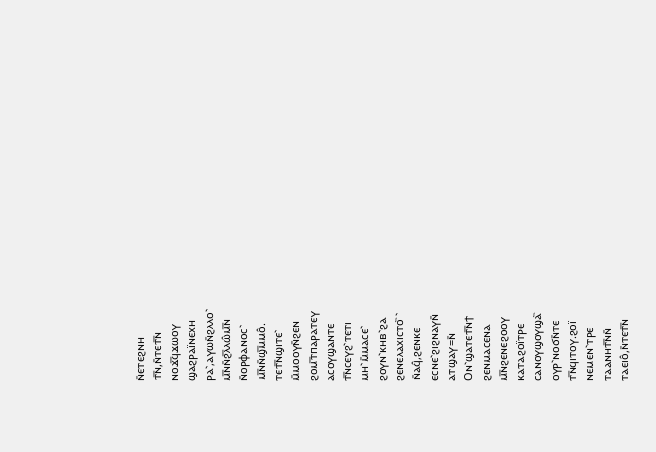ⲛ̄ⲉⲧⲉϩⲛⲏ
ⲧ︤ⲛ︥,ⲛ̄ⲧⲉⲧ︤ⲛ︥
ⲛⲟϫ︤ϥ︥ϫⲱⲟⲩ
ϣⲁϩⲣⲁⲓ̈ⲛⲉⲭⲏ
ⲣⲁ⳿,ⲁⲩⲱⲛ̄ϩⲗⲗⲟ⳿
ⲙ︤ⲛ︥ⲛ̄ϩ︤ⲗ︥ⲗⲱ̂ⲙ︤ⲛ︥
ⲛ̄ⲟⲣⲫⲁⲛⲟⲥ⳿
ⲙ︤ⲛ︥ⲛ̄ϣ︤ⲙ︥ⲙⲟ̂.
ⲧⲉⲧ︤ⲛ︥ϣⲓⲧⲉ⳿
ⲙ̄ⲙⲟⲟⲩⲛ̄ϩⲉⲛ
ϩⲟⲙ︤ⲧ︥ⲡⲁⲣⲁⲧⲉⲩ
ⲁⲥⲟⲩϣⲁⲛⲧⲉ
ⲧ︤ⲛ︥ⲥⲉⲩϩ⳿ⲧⲉⲧⲓ
ⲙⲏ⳿ⲙ̄ⲙⲁⲥⲉ⳿
ϩⲟⲩⲛ⳿ⲕⲏⲃ⳿ϩⲁ
ϩⲉⲛⲉⲗⲁⲭⲓⲥⲧⲟ⳯ ⳿
ⲛ̄ⲁϥ̂,ϩⲉⲛⲕⲉ
ⲉⲥⲛⲉ⳿ϩⲓϩⲛⲁⲩⲛ̄
ⲁⲧϣⲁⲩ=ⲛ̄
Ⲟⲛ⳿ϣⲁⲧⲉⲧ︤ⲛ︥ϯ
ϩⲉⲛⲙⲁⲥⲉⲛⲁ
ⲙ︤ⲛ︥ϩⲉⲛⲉϩⲟⲟⲩ
ⲕⲁⲧⲁϩⲟⲓ̈ⲧⲣⲉ
ⲥⲁⲛⲟⲩϣⲟⲩϣⲁ⳯
ⲟⲩⲣ⳿ⲛⲟϭⲛ̄ⲧⲉ
ⲧ︤ⲛ︥ϥⲓⲧⲟⲩ.ϩⲟⲓ̈
ⲛⲉⲙⲉⲛ⳿ⲧⲣⲉ
ⲧⲁⲁⲛⲏⲧ︤ⲛ︥ⲛ̄
ⲧⲁⲉⲓⲟ̂,ⲛ̄ⲧⲉⲧ︤ⲛ︥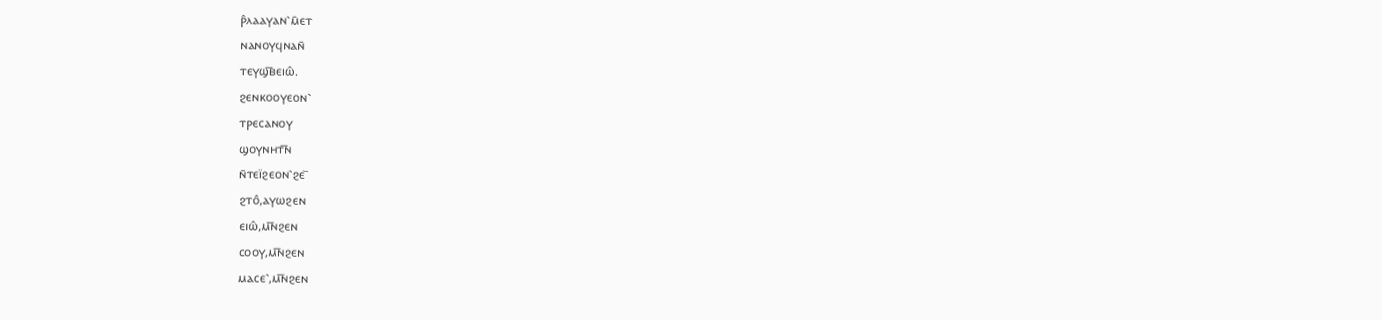ⲣ̂ⲗⲁⲁⲩⲁⲛ⳿ⲙ̄ⲉⲧ
ⲛⲁⲛⲟⲩϥⲛⲁⲛ̄
ⲧⲉⲩϣ︤ⲃ︥ⲉⲓⲱ̂.
ϩⲉⲛⲕⲟⲟⲩⲉⲟⲛ⳿
ⲧⲣⲉⲥⲁⲛⲟⲩ
ϣⲟⲩⲛⲏⲧ︤ⲛ︥
ⲛ̄ⲧⲉⲓ̈ϩⲉⲟⲛ⳿ϩⲉ⳯
ϩⲧⲟ̂,ⲁⲩⲱϩⲉⲛ
ⲉⲓⲱ̂,ⲙ︤ⲛ︥ϩⲉⲛ
ⲥⲟⲟⲩ,ⲙ︤ⲛ︥ϩⲉⲛ
ⲙⲁⲥⲉ⳿,ⲙ︤ⲛ︥ϩⲉⲛ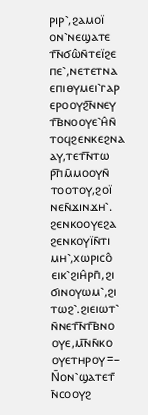ⲣⲓⲣ⳿,ϩⲁⲙⲟⲓ̈
ⲟⲛ⳿ⲛⲉϣⲁⲧⲉ
ⲧ︤ⲛ︥ϭⲱ̂ⲛ̄ⲧⲉⲓ̈ϩⲉ
ⲡⲉ⳿,ⲛⲉⲧⲉⲧⲛⲁ
ⲉⲡⲓⲑⲩⲙⲉⲓ⳿ⲅⲁⲣ
ⲉⲣⲟⲟⲩϩ︤ⲛ︥ⲛⲉⲩ
ⲧ︤ⲃ︥ⲛⲟⲟⲩⲉ⳿ⲏ̂ⲛ̄
ⲧⲟϥϩⲉⲛⲕⲉϩⲛⲁ
ⲁⲩ,ⲧⲉⲧ︤ⲛ︥ⲧⲱ
ⲣ︤ⲡ︥ⲙ̄ⲙⲟⲟⲩⲛ̄
ⲧⲟⲟⲧⲟⲩ,ϩⲟⲓ̈
ⲛⲉⲛ̄ϫⲓⲛϫⲏ⳿.
ϩⲉⲛⲕⲟⲟⲩⲉϩⲁ
ϩⲉⲛⲕⲟⲩⲓ̈ⲛ̄ⲧⲓ
ⲙⲏ⳿,ⲭⲱⲣⲓⲥⲟ̂
ⲉⲓⲕ⳿ϩⲓⲏ̂ⲣⲡ̄,ϩⲓ
ϭⲓⲛⲟⲩⲱⲙ⳿,ϩⲓ
ⲧⲱϩ⳿.ϩⲓⲉⲓⲱⲧ⳿
ⲛ̄ⲛⲉⲧ︤ⲛ︥ⲧ︤ⲃ︥ⲛⲟ
ⲟⲩⲉ,ⲙ︤ⲛ︥ⲛ̄ⲕⲟ
ⲟⲩⲉⲧⲏⲣⲟⲩ=–
Ⲛ̄ⲟⲛ⳿ϣⲁⲧⲉⲧ︤
ⲛ︥ⲥⲟⲟⲩϩ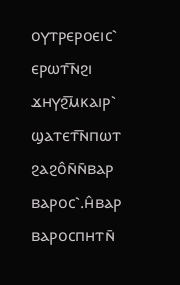ⲟⲩⲧⲣⲉⲣⲟⲉⲓⲥ⳿
ⲉⲣⲱⲧ︤ⲛ︥ϩⲓ
ϫⲏⲩϩ︤ⲙ︥ⲕⲁⲓⲣ⳿
ϣⲁⲧⲉⲧ︤ⲛ︥ⲡⲱⲧ
ϩⲁϩⲟ̂ⲛ̄ⲛ̄ⲃⲁⲣ
ⲃⲁⲣⲟⲥ⳿.ⲏ̂ⲃⲁⲣ
ⲃⲁⲣⲟⲥⲡⲏⲧⲛ̄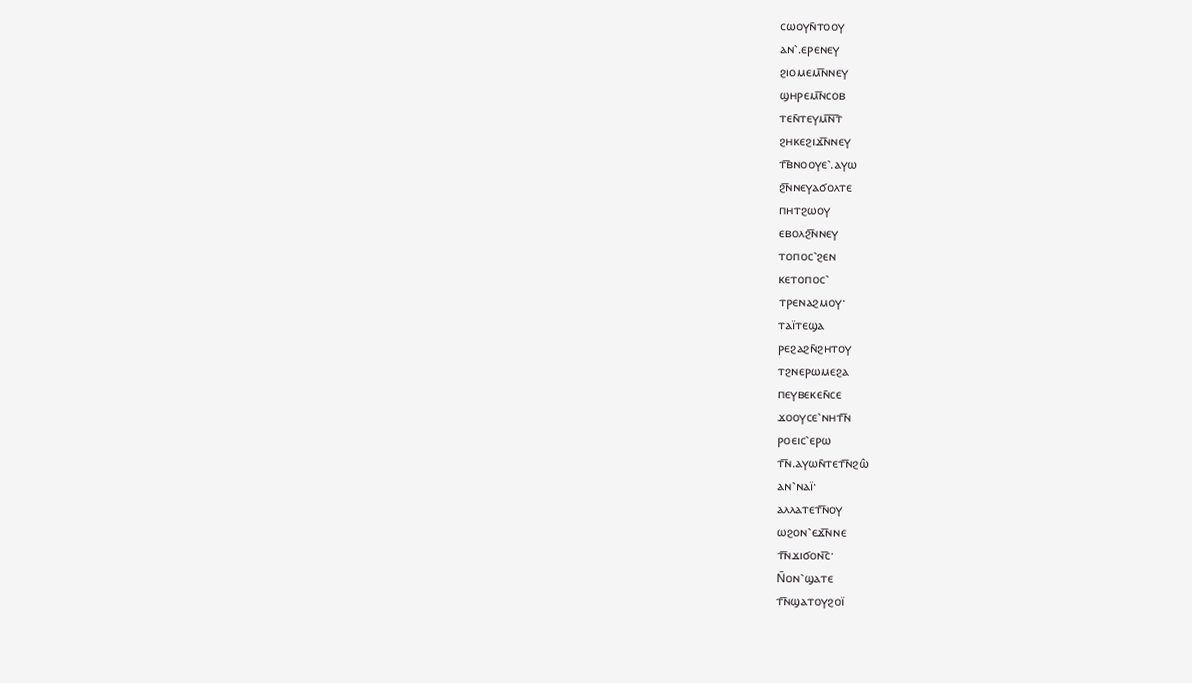ⲥⲱⲟⲩⲛ̄ⲧⲟⲟⲩ
ⲁⲛ⳿.ⲉⲣⲉⲛⲉⲩ
ϩⲓⲟⲙⲉⲙ︤ⲛ︥ⲛⲉⲩ
ϣⲏⲣⲉⲙ︤ⲛ︥ⲥⲟⲃ
ⲧⲉⲛ̄ⲧⲉⲩⲙ︤ⲛ︦ⲧ︥
ϩⲏⲕⲉϩⲓϫ︤ⲛ︥ⲛⲉⲩ
ⲧ︤ⲃ︥ⲛⲟⲟⲩⲉ⳿.ⲁⲩⲱ
ϩ︤ⲛ︥ⲛⲉⲩⲁϭⲟⲗⲧⲉ
ⲡⲏⲧϩⲱⲟⲩ
ⲉⲃⲟⲗϩ︤ⲛ︥ⲛⲉⲩ
ⲧⲟⲡⲟⲥ⳿ϩⲉⲛ
ⲕⲉⲧⲟⲡⲟⲥ⳿
ⲧⲣⲉⲛⲁϩⲙⲟⲩ·
ⲧⲁⲓ̈ⲧⲉϣⲁ
ⲣⲉϩⲁϩⲛ̄ϩⲏⲧⲟⲩ
ⲧϩⲛⲉⲣⲱⲙⲉϩⲁ
ⲡⲉⲩⲃⲉⲕⲉⲛ̄ⲥⲉ
ϫⲟⲟⲩⲥⲉ⳿ⲛⲏⲧ︤ⲛ︥
ⲣⲟⲉⲓⲥ⳿ⲉⲣⲱ
ⲧ︤ⲛ︥.ⲁⲩⲱⲛ̄ⲧⲉⲧ︤ⲛ︥ϩⲱ̂
ⲁⲛ⳿ⲛⲁⲓ̈·
ⲁⲗⲗⲁⲧⲉⲧ︤ⲛ︥ⲟⲩ
ⲱϩⲟⲛ⳿ⲉϫ︤ⲛ︥ⲛⲉ
ⲧ︤ⲛ︥ϫⲓϭⲟⲛ︤ⲥ︥·
Ⲛ̄ⲟⲛ⳿ϣⲁⲧⲉ
ⲧ︤ⲛ︥ϣⲁⲧⲟⲩϩⲟⲓ̈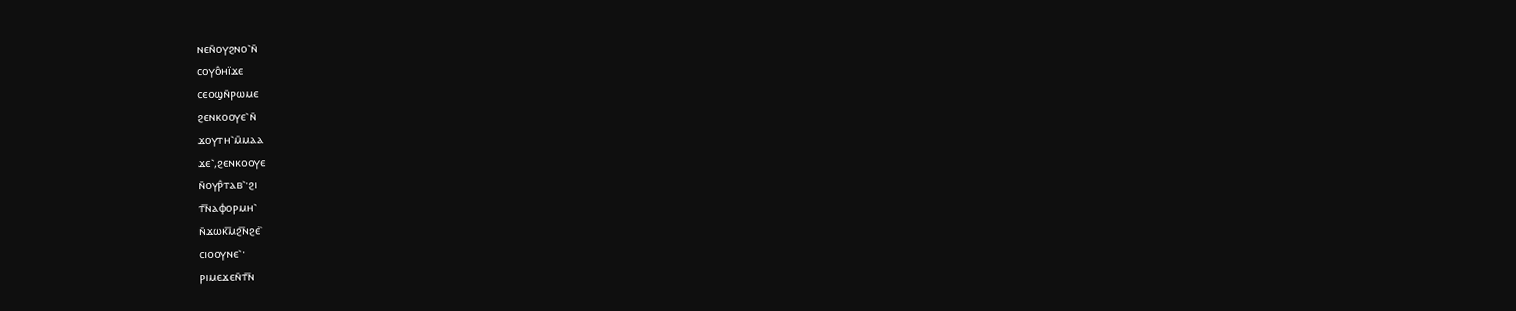ⲛⲉⲛ̄ⲟⲩϩⲛⲟ⳿ⲛ̄
ⲥⲟⲩⲟ̂ⲏⲓ̈ϫⲉ
ⲥⲉⲟϣⲛ̄ⲣⲱⲙⲉ
ϩⲉⲛⲕⲟⲟⲩⲉ⳿ⲛ̄
ϫⲟⲩⲧⲏ⳿ⲙ̄ⲙⲁⲁ
ϫⲉ⳿,ϩⲉⲛⲕⲟⲟⲩⲉ
ⲛ̄ⲟⲩⲣ̂ⲧⲁⲃ⳿·ϩⲓ
ⲧ︤ⲛ︥ⲁⲫⲟⲣⲙⲏ⳿
ⲛ̄ϫⲱⲕ︤ⲙ︥ϩ︤ⲛ︥ϩⲉ⳯
ⲥⲓⲟⲟⲩⲛⲉ⳿·
ⲣⲓⲙⲉϫⲉⲛ̄ⲧ︤ⲛ︥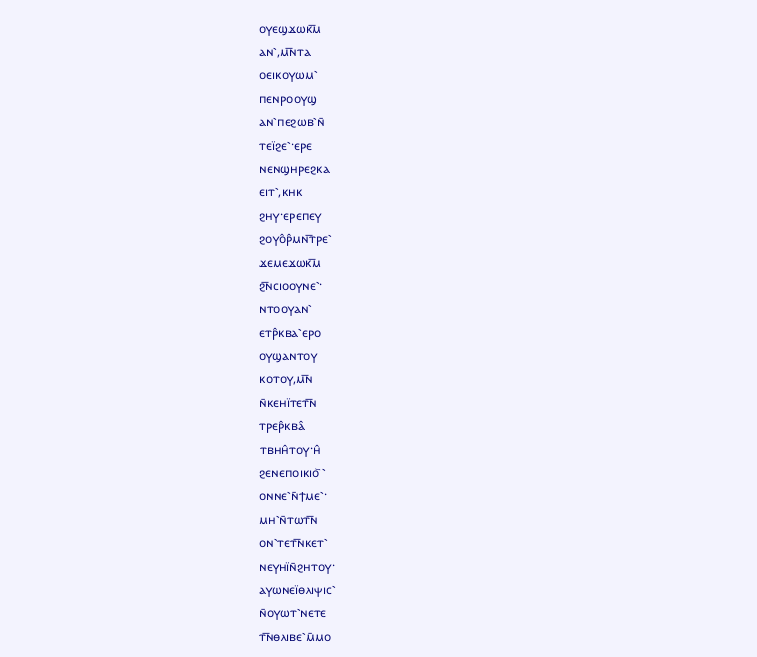ⲟⲩⲉϣϫⲱⲕ︤ⲙ︥
ⲁⲛ⳿,ⲙ︤ⲛ︥ⲧⲁ
ⲟⲉⲓⲕⲟⲩⲱⲙ⳿
ⲡⲉⲛⲣⲟⲟⲩϣ
ⲁⲛ⳿ⲡⲉϩⲱⲃ⳿ⲛ̄
ⲧⲉⲓ̈ϩⲉ⳿·ⲉⲣⲉ
ⲛⲉⲛϣⲏⲣⲉϩⲕⲁ
ⲉⲓⲧ⳿,ⲕⲏⲕ
ϩⲏⲩ·ⲉⲣⲉⲡⲉⲩ
ϩⲟⲩⲟ̂ⲣ̂ⲙⲛ︤ⲧ︥ⲣⲉ⳿
ϫⲉⲙⲉϫⲱⲕ︤ⲙ︥
ϩ︤ⲛ︥ⲥⲓⲟⲟⲩⲛⲉ⳿·
ⲛⲧⲟⲟⲩⲁⲛ⳿
ⲉⲧⲣ̂ⲕⲃⲁ⳿ⲉⲣⲟ
ⲟⲩϣⲁⲛⲧⲟⲩ
ⲕⲟⲧⲟⲩ,ⲙ︤ⲛ︥
ⲛ̄ⲕⲉⲏⲓ̈ⲧⲉⲧ︤ⲛ︥
ⲧⲣⲉⲣ̂ⲕⲃⲁ̂
ⲧⲃⲏⲏ̂ⲧⲟⲩ·ⲏ̂
ϩⲉⲛⲉⲡⲟⲓⲕⲓⲟ⳯ ⳿
ⲟⲛⲛⲉ⳿ⲛ̄ϯⲙⲉ⳿·
ⲙⲏ⳿ⲛ̄ⲧⲱⲧ︤ⲛ︥
ⲟⲛ⳿ⲧⲉⲧ︤ⲛ︥ⲕⲉⲧ⳿
ⲛⲉⲩⲏⲓ̈ⲛ̄ϩⲏⲧⲟⲩ·
ⲁⲩⲱⲛⲉⲓ̈ⲑⲗⲓⲯⲓⲥ⳿
ⲛ̄ⲟⲩⲱⲧ⳿ⲛⲉⲧⲉ
ⲧ︤ⲛ︥ⲑⲗⲓⲃⲉ⳿ⲙ̄ⲙⲟ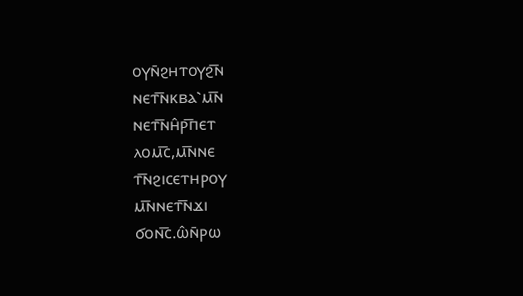ⲟⲩⲛ̄ϩⲏⲧⲟⲩϩ︤ⲛ︥
ⲛⲉⲧ︤ⲛ︥ⲕⲃⲁ⳿ⲙ︤ⲛ︥
ⲛⲉⲧ︤ⲛ︥ⲏ̂ⲣ︤ⲡ︥ⲉⲧ
ⲗⲟⲙ︤ⲥ︥,ⲙ︤ⲛ︥ⲛⲉ
ⲧ︤ⲛ︥ϩⲓⲥⲉⲧⲏⲣⲟⲩ
ⲙ︤ⲛ︥ⲛⲉⲧ︤ⲛ︥ϫⲓ
ϭⲟⲛ︤ⲥ︥.ⲱ̂ⲛ̄ⲣⲱ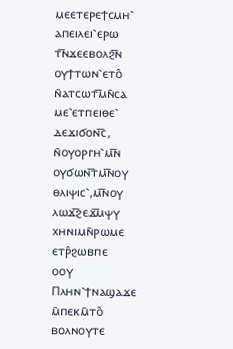ⲙⲉⲉⲧⲉⲣⲉϯⲥⲙⲏ⳿
ⲁⲡⲉⲓⲗⲉⲓ⳿ⲉⲣⲱ
ⲧ︤ⲛ︥ϫⲉⲉⲃⲟⲗϩ︤ⲛ︥
ⲟⲩϯⲧⲱⲛ⳿ⲉⲧⲟ̂
ⲛ̄ⲁⲧⲥⲱⲧ︤ⲙ︥ⲛ̄ⲥⲁ
ⲙⲉ⳿ⲉⲧⲡⲉⲓⲑⲉ⳿
ⲇⲉϫⲓϭⲟⲛ︤ⲥ︥,
ⲛ̄ⲟⲩⲟⲣⲅⲏ⳿ⲙ︤ⲛ︥
ⲟⲩϭⲱⲛ︤ⲧ︥ⲙ︤ⲛ︥ⲟⲩ
ⲑⲗⲓⲯⲓⲥ⳿,ⲙ︤ⲛ︥ⲟⲩ
ⲗⲱϫ︤ϩ︥ⲉϫ︤ⲙ︥ⲯⲩ
ⲭⲏⲛⲓⲙⲛ̄ⲣⲱⲙⲉ
ⲉⲧⲣ̂ϩⲱⲃⲡⲉ
ⲟⲟⲩ
Ⲡⲗⲏⲛ⳿ϯⲛⲁϣⲁϫⲉ
ⲙ̄ⲡⲉⲕⲙ̄ⲧⲟ̂
ⲃⲟⲗⲛⲟⲩⲧⲉ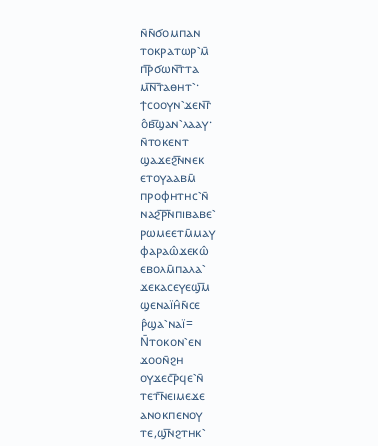ⲛ̄ⲛ̄ϭⲟⲙⲡⲁⲛ
ⲧⲟⲕⲣⲁⲧⲱⲣ⳿ⲙ̄
ⲡ︤ⲣ︥ϭⲱⲛ︤ⲧ︥ⲧⲁ
ⲙ︤ⲛ︦ⲧ︥ⲁⲑⲏⲧ⳿·
ϯⲥⲟⲟⲩⲛ⳿ϫⲉⲛ︤ⲅ︥
ⲟ̂ⲃ︤ϣ︥ⲁⲛ⳿ⲗⲁⲁⲩ·
ⲛ̄ⲧⲟⲕⲉⲛⲧ
ϣⲁϫⲉϩ︤ⲛ︥ⲛⲉⲕ
ⲉⲧⲟⲩⲁⲁⲃⲙ̄
ⲡⲣⲟⲫⲏⲧⲏⲥ⳿ⲛ̄
ⲛⲁϩ︤ⲣ︦ⲛ︥ⲡⲓⲃⲁⲃⲉ⳿
ⲣⲱⲙⲉⲉⲧⲙ̄ⲙⲁⲩ
ⲫⲁⲣⲁⲱ̂ϫⲉⲕⲱ̂
ⲉⲃⲟⲗⲙ̄ⲡⲁⲗⲁ⳿
ϫⲉⲕⲁⲥⲉⲩⲉϣ︤ⲙ︥
ϣⲉⲛⲁⲓ̈ⲏ̂ⲛ̄ⲥⲉ
ⲣ̂ϣⲁ⳿ⲛⲁⲓ̈=
Ⲛ̄ⲧⲟⲕⲟⲛ⳿ⲉⲛ
ϫⲟⲟⲛ̄ϩⲏ
ⲟⲩϫⲉⲥ︤ⲣ︥ϥⲉ⳿ⲛ̄
ⲧⲉⲧ︤ⲛ︥ⲉⲓⲙⲉϫⲉ
ⲁⲛⲟⲕⲡⲉⲛⲟⲩ
ⲧⲉ,ϣ︤ⲛ︥ϩⲧⲏⲕ⳿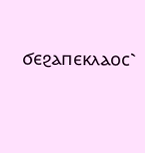ϭⲉϩⲁⲡⲉⲕⲗⲁⲟⲥ⳿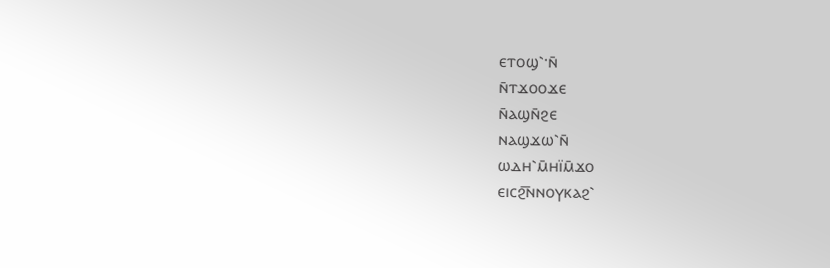ⲉⲧⲟϣ⳿·ⲛ̄
ⲛ̄ⲧϫⲟⲟϫⲉ
ⲛ̄ⲁϣⲛ̄ϩⲉ
ⲛⲁϣϫⲱ⳿ⲛ̄
ⲱⲇⲏ⳿ⲙ̄ⲏⲓ̈ⲙ̄ϫⲟ
ⲉⲓⲥϩ︤ⲛ︥ⲛⲟⲩⲕⲁϩ⳿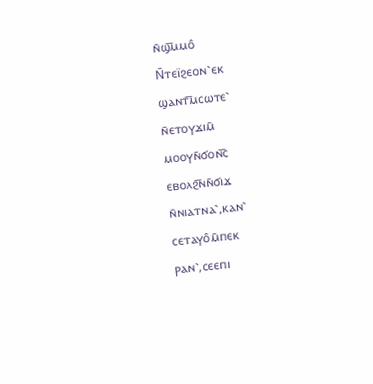ⲛ̄ϣ︤ⲙ︥ⲙⲟ̂
Ⲛ̄ⲧⲉⲓ̈ϩⲉⲟⲛ⳿ⲉⲕ
ϣⲁⲛⲧ︤ⲙ︥ⲥⲱⲧⲉ⳿
ⲛ̄ⲉⲧⲟⲩϫⲓⲙ̄
ⲙⲟⲟⲩⲛ̄ϭⲟⲛ︤ⲥ︥
ⲉⲃⲟⲗϩ︤ⲛ︥ⲛ̄ϭⲓϫ
ⲛ̄ⲛⲓⲁⲧⲛⲁ⳿,ⲕⲁⲛ⳿
ⲥⲉⲧⲁⲩⲟ̂ⲙ̄ⲡⲉⲕ
ⲣⲁⲛ⳿,ⲥⲉⲉⲡⲓ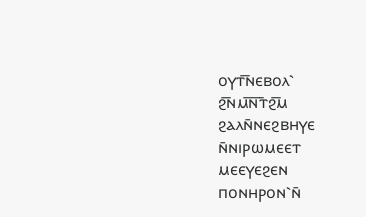ⲟⲩⲧ︤ⲛ︥ⲉⲃⲟⲗ⳿
ϩ︤ⲛ︥ⲙ︤ⲛ︦ⲧ︥ϩ︤ⲙ︥
ϩⲁⲗⲛ̄ⲛⲉϩⲃⲏⲩⲉ
ⲛ̄ⲛⲓⲣⲱⲙⲉⲉⲧ
ⲙⲉⲉⲩⲉϩⲉⲛ
ⲡⲟⲛⲏⲣⲟⲛ⳿ⲛ̄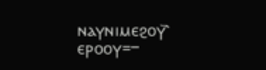ⲛⲁⲩⲛⲓⲙⲉϩⲟⲩ⳯⳿
ⲉⲣⲟⲟⲩ=ⲻ